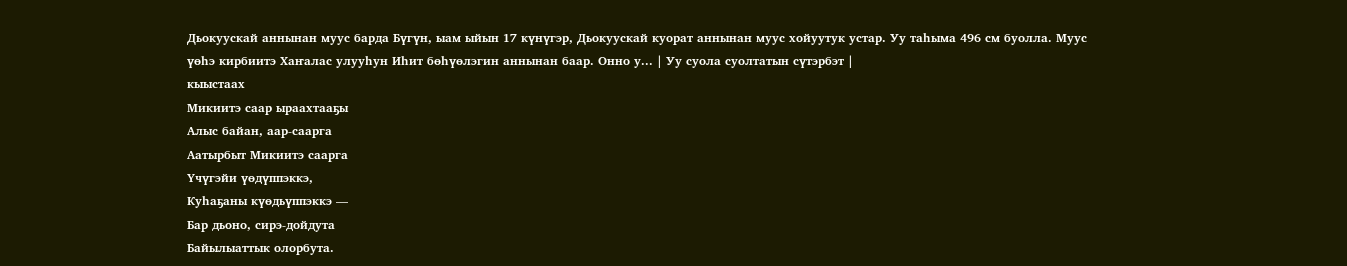Дьокуускай аннынан муус барда Бүгүн, ыам ыйын 17 күнүгэр, Дьокуускай куорат аннынан муус хойуутук устар. Уу таһыма 496 см буолла. Муус үөһэ кирбиитэ Хаҥалас улууһун Иһит бөһүөлэгин аннынан баар. Онно у... | Уу суола суолтатын сүтэрбэт |
кыыстаах
Микиитэ саар ыраахтааҕы
Алыс байан, аар-саарга
Аатырбыт Микиитэ саарга
Үчүгэйи үөдүппэккэ,
Куһаҕаны күөдьүппэккэ —
Бар дьоно, сирэ-дойдута
Байылыаттык олорбута.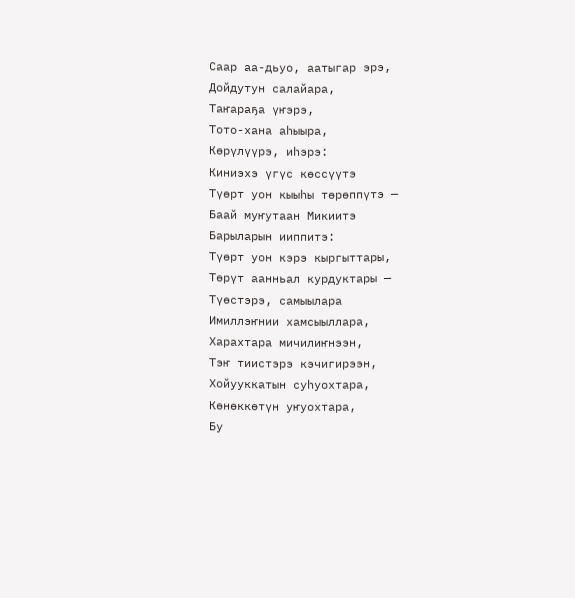Саар аа-дьуо, аатыгар эрэ,
Дойдутун салайара,
Таҥараҕа үҥэрэ,
Тото-хана аһыыра,
Көрүлүүрэ, иһэрэ:
Киниэхэ үгүс көссүүтэ
Түөрт уон кыыһы төрөппүтэ —
Баай муҥутаан Микиитэ
Барыларын ииппитэ:
Түөрт уон кэрэ кыргыттары,
Төрүт аанньал курдуктары —
Түөстэрэ, самыылара
Имиллэҥнии хамсыыллара,
Харахтара мичилиҥнээн,
Тэҥ тиистэрэ кэчигирээн,
Хойууккатын суһуохтара,
Көнөккөтүн уҥуохтара,
Бу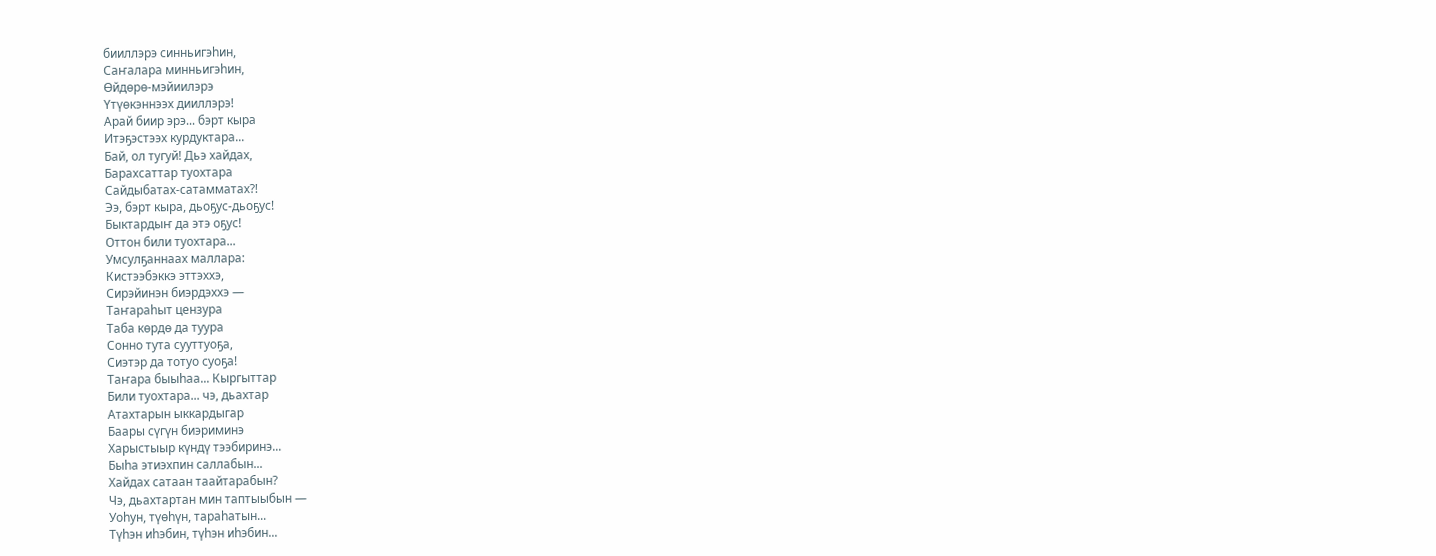бииллэрэ синньигэһин,
Саҥалара минньигэһин,
Өйдөрө-мэйиилэрэ
Үтүөкэннээх дииллэрэ!
Арай биир эрэ... бэрт кыра
Итэҕэстээх курдуктара...
Бай, ол тугуй! Дьэ хайдах,
Барахсаттар туохтара
Сайдыбатах-сатамматах?!
Ээ, бэрт кыра, дьоҕус-дьоҕус!
Быктардыҥ да этэ оҕус!
Оттон били туохтара...
Умсулҕаннаах маллара:
Кистээбэккэ эттэххэ,
Сирэйинэн биэрдэххэ —
Таҥараһыт цензура
Таба көрдө да туура
Сонно тута сууттуоҕа,
Сиэтэр да тотуо суоҕа!
Таҥара быыһаа... Кыргыттар
Били туохтара... чэ, дьахтар
Атахтарын ыккардыгар
Баары сүгүн биэриминэ
Харыстыыр күндү тээбиринэ...
Быһа этиэхпин саллабын...
Хайдах сатаан таайтарабын?
Чэ, дьахтартан мин таптыыбын —
Уоһун, түөһүн, тараһатын...
Түһэн иһэбин, түһэн иһэбин...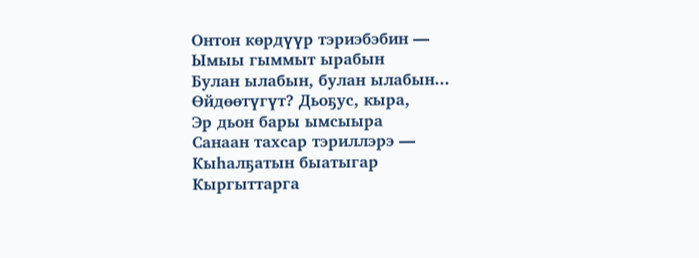Онтон көрдүүр тэриэбэбин —
Ымыы гыммыт ырабын
Булан ылабын, булан ылабын...
Өйдөөтүгүт? Дьоҕус, кыра,
Эр дьон бары ымсыыра
Санаан тахсар тэриллэрэ —
Кыһалҕатын быатыгар
Кыргыттарга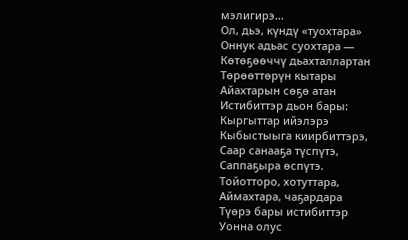мэлигирэ...
Ол, дьэ, күндү «туохтара»
Оннук адьас суохтара —
Көтөҕөөччү дьахталлартан
Төрөөттөрүн кытары
Айахтарын сөҕө атан
Истибиттэр дьон бары:
Кыргыттар ийэлэрэ
Кыбыстыыга киирбиттэрэ,
Саар санааҕа түспүтэ,
Саппаҕыра өспүтэ.
Тойотторо, хотуттара,
Аймахтара, чаҕардара
Түөрэ бары истибиттэр
Уонна олус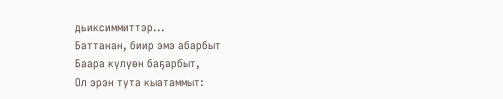дьиксиммиттэр...
Баттанан, биир эмэ абарбыт
Баара күлүөн баҕарбыт,
Ол эрэн тута кыатаммыт: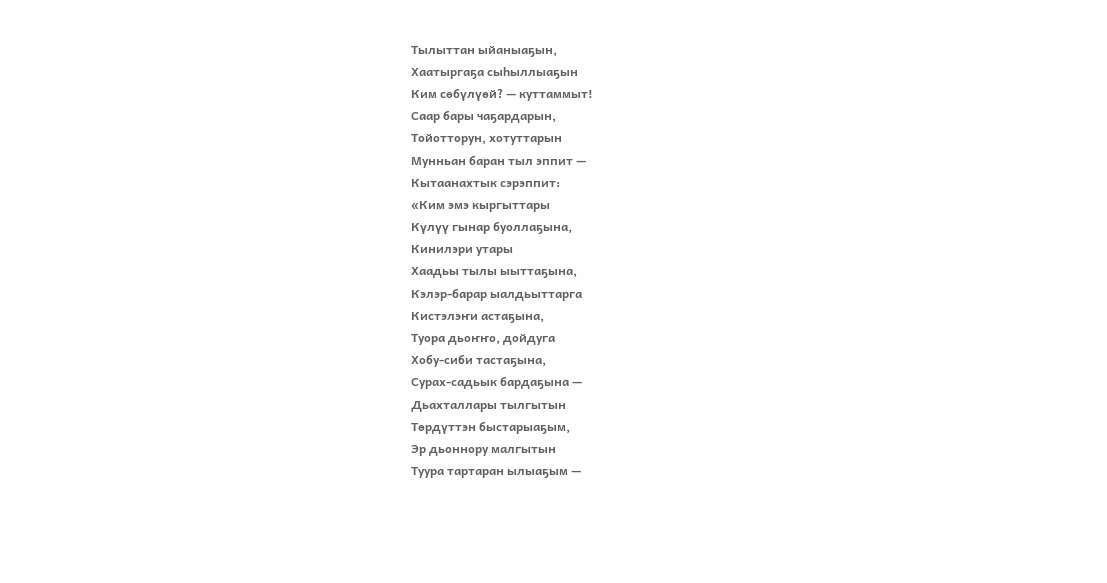Тылыттан ыйаныаҕын,
Хаатыргаҕа сыһыллыаҕын
Ким сөбүлүөй? — куттаммыт!
Саар бары чаҕардарын,
Тойотторун, хотуттарын
Мунньан баран тыл эппит —
Кытаанахтык сэрэппит:
«Ким эмэ кыргыттары
Күлүү гынар буоллаҕына,
Кинилэри утары
Хаадьы тылы ыыттаҕына,
Кэлэр-барар ыалдьыттарга
Кистэлэҥи астаҕына,
Туора дьоҥҥо, дойдуга
Хобу-сиби тастаҕына,
Сурах-садьык бардаҕына —
Дьахталлары тылгытын
Төрдүттэн быстарыаҕым,
Эр дьоннору малгытын
Туура тартаран ылыаҕым —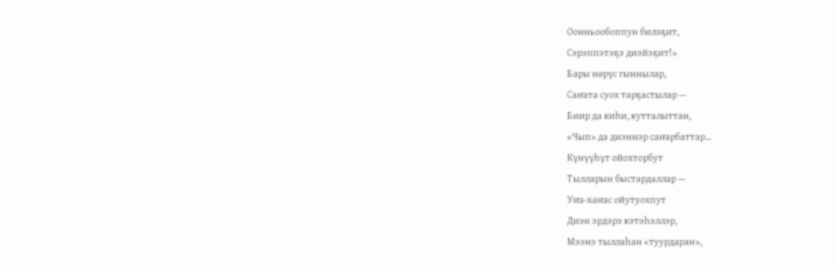Оонньообоппун билэҕит,
Сэрэппэтэҕэ диэйэҕит!»
Бары нөрүс гыннылар,
Саҥата суох тарҕастылар —
Биир да киһи, кутталыттан,
«Чып» да диэннэр саҥарбаттар...
Күнүүһүт ойохторбут
Тылларын быстардаллар —
Уҥа-хаҥас ойутуохпут
Диэн эрдэрэ кэтэһэллэр,
Мээнэ тыллаһан «туурдаран»,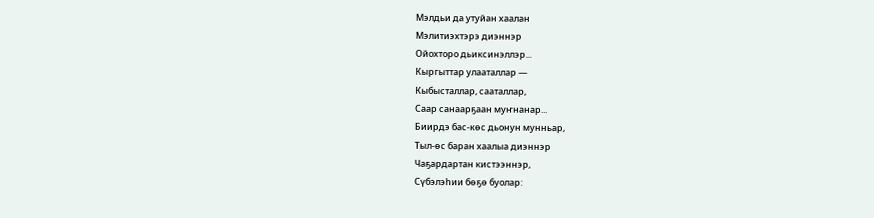Мэлдьи да утуйан хаалан
Мэлитиэхтэрэ диэннэр
Ойохторо дьиксинэллэр...
Кыргыттар улааталлар —
Кыбысталлар, сааталлар,
Саар санаарҕаан муҥнанар...
Биирдэ бас-көс дьонун мунньар,
Тыл-өс баран хаалыа диэннэр
Чаҕардартан кистээннэр,
Сүбэлэһии бөҕө буолар: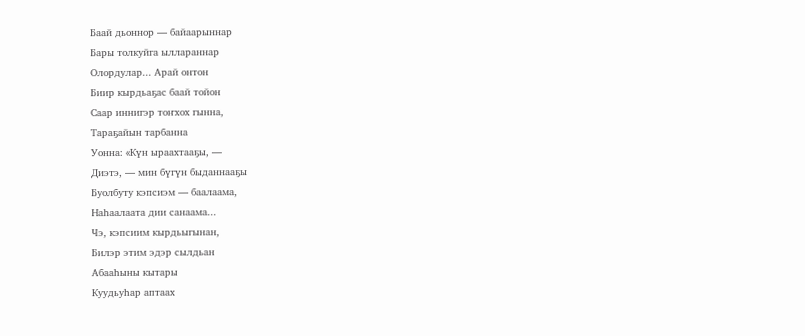Баай дьоннор — байаарыннар
Бары толкуйга ыллараннар
Олордулар... Арай онтон
Биир кырдьаҕас баай тойон
Саар иннигэр тоҥхох гынна,
Тараҕайын тарбанна
Уонна: «Күн ыраахтааҕы, —
Диэтэ, — мин бүгүн быданнааҕы
Буолбуту кэпсиэм — баалаама,
Наһаалаата дии санаама...
Чэ, кэпсиим кырдьыгынан,
Билэр этим эдэр сылдьан
Абааһыны кытары
Куудьуһар аптаах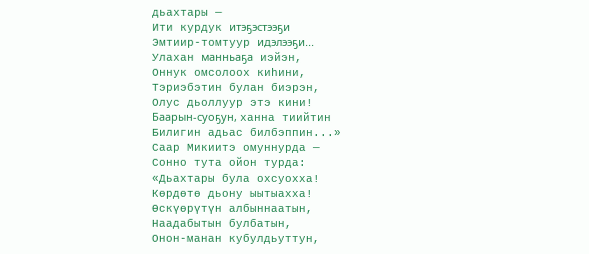дьахтары —
Ити курдук итэҕэстээҕи
Эмтиир-томтуур идэлээҕи...
Улахан манньаҕа иэйэн,
Оннук омсолоох киһини,
Тэриэбэтин булан биэрэн,
Олус дьоллуур этэ кини!
Баарын-суоҕун, ханна тиийтин
Билигин адьас билбэппин...»
Саар Микиитэ омуннурда —
Сонно тута ойон турда:
«Дьахтары була охсуохха!
Көрдөтө дьону ыытыахха!
Өскүөрүтүн албыннаатын,
Наадабытын булбатын,
Онон-манан кубулдьуттун,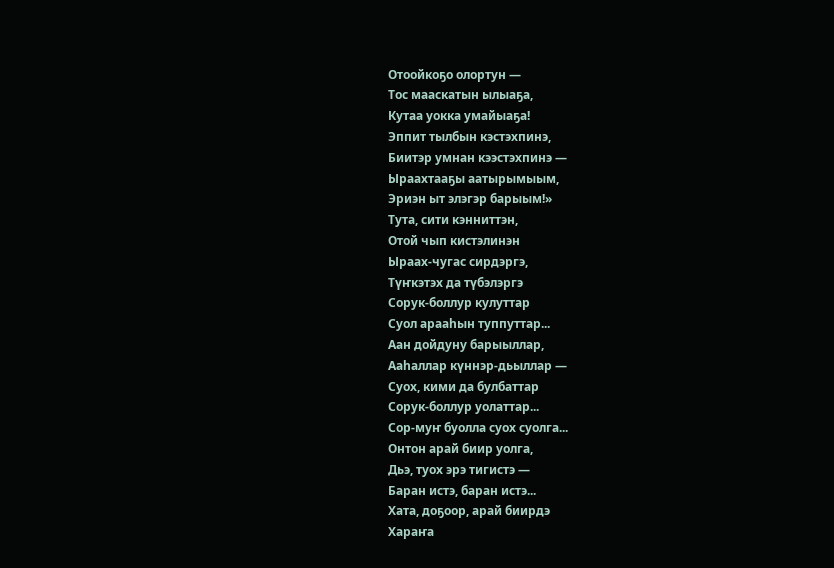Отоойкоҕо олортун —
Тос мааскатын ылыаҕа,
Кутаа уокка умайыаҕа!
Эппит тылбын кэстэхпинэ,
Биитэр умнан кээстэхпинэ —
Ыраахтааҕы аатырымыым,
Эриэн ыт элэгэр барыым!»
Тута, сити кэнниттэн,
Отой чып кистэлинэн
Ыраах-чугас сирдэргэ,
Түҥкэтэх да түбэлэргэ
Сорук-боллур кулуттар
Суол арааһын туппуттар...
Аан дойдуну барыыллар,
Ааһаллар күннэр-дьыллар —
Суох, кими да булбаттар
Сорук-боллур уолаттар...
Сор-муҥ буолла суох суолга...
Онтон арай биир уолга,
Дьэ, туох эрэ тигистэ —
Баран истэ, баран истэ...
Хата, доҕоор, арай биирдэ
Хараҥа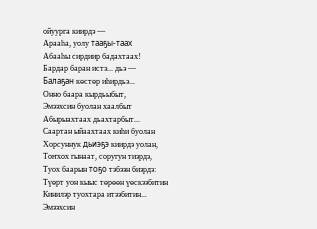ойуурга киирдэ —
Арааһа, уолу тааҕы-таах
Абааһы сирдиир бадахтаах!
Бардар баран истэ... дьэ —
Балаҕан көстөр иһирдьэ...
Онно баара кырдьыбыт,
Эмээхсин буолан хаалбыт
Абырыахтаах дьахтарбыт...
Саартан ыйаахтаах киһи буолан
Хорсуннук дьиэҕэ киирдэ уолан,
Тоҥхох гынаат, соругун тиэрдэ,
Туох баарын тоҕо тэбээн биэрдэ:
Түөрт уон кыыс төрөөн үөскээбитин
Кинилэр туохтара итээбитин...
Эмээхсин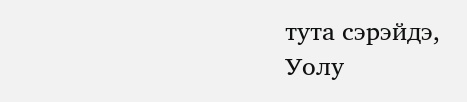тута сэрэйдэ,
Уолу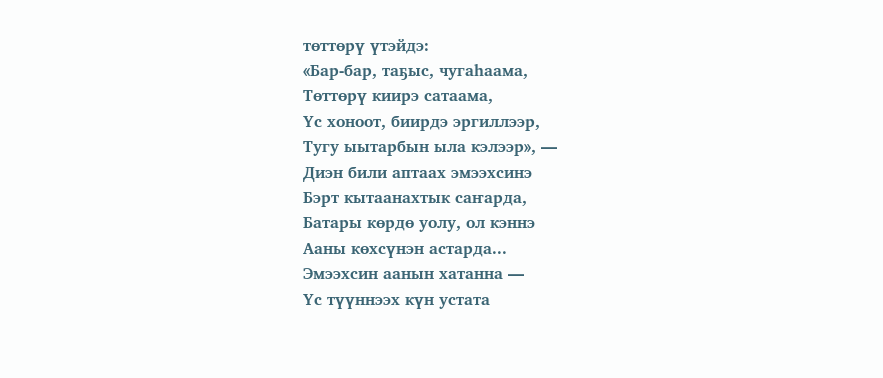төттөрү үтэйдэ:
«Бар-бар, таҕыс, чугаһаама,
Төттөрү киирэ сатаама,
Үс хоноот, биирдэ эргиллээр,
Тугу ыытарбын ыла кэлээр», —
Диэн били аптаах эмээхсинэ
Бэрт кытаанахтык саҥарда,
Батары көрдө уолу, ол кэннэ
Ааны көхсүнэн астарда...
Эмээхсин аанын хатанна —
Үс түүннээх күн устата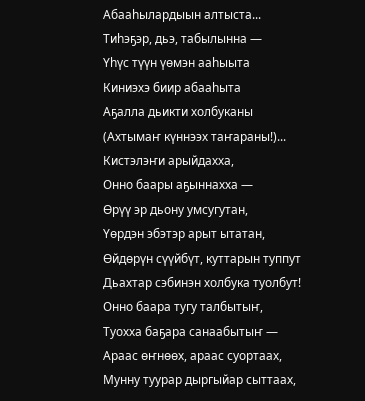Абааһылардыын алтыста...
Тиһэҕэр, дьэ, табылынна —
Үһүс түүн үөмэн ааһыыта
Киниэхэ биир абааһыта
Аҕалла дьикти холбуканы
(Ахтымаҥ күннээх таҥараны!)...
Кистэлэҥи арыйдахха,
Онно баары аҕыннахха —
Өрүү эр дьону умсугутан,
Үөрдэн эбэтэр арыт ытатан,
Өйдөрүн сүүйбүт, куттарын туппут
Дьахтар сэбинэн холбука туолбут!
Онно баара тугу талбытыҥ,
Туохха баҕара санаабытыҥ —
Араас өҥнөөх, араас суортаах,
Мунну туурар дыргыйар сыттаах,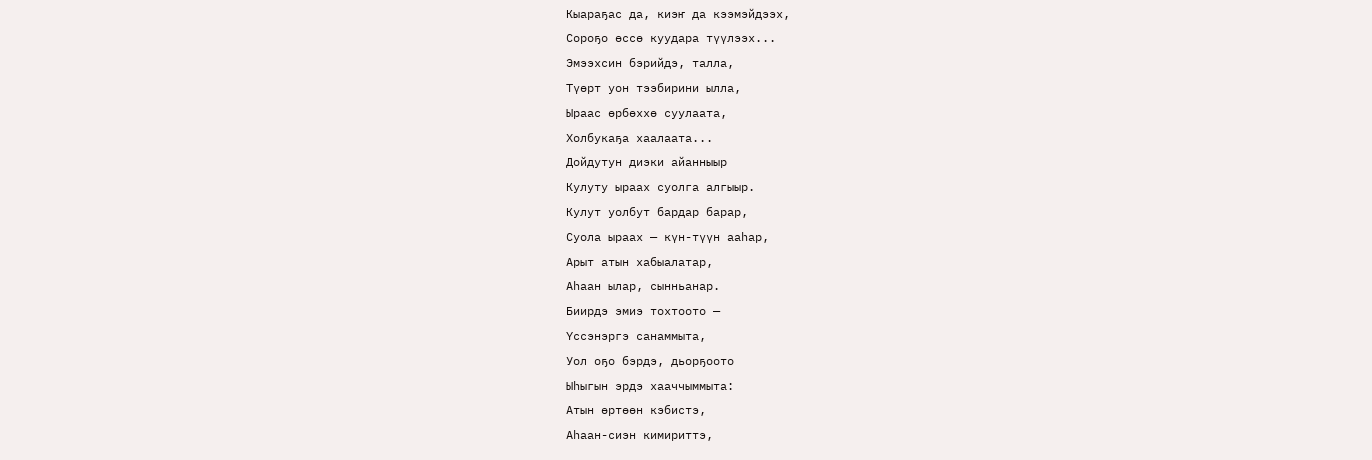Кыараҕас да, киэҥ да кээмэйдээх,
Сороҕо өссө куудара түүлээх...
Эмээхсин бэрийдэ, талла,
Түөрт уон тээбирини ылла,
Ыраас өрбөххө суулаата,
Холбукаҕа хаалаата...
Дойдутун диэки айанныыр
Кулуту ыраах суолга алгыыр.
Кулут уолбут бардар барар,
Суола ыраах — күн-түүн ааһар,
Арыт атын хабыалатар,
Аһаан ылар, сынньанар.
Биирдэ эмиэ тохтоото —
Үссэнэргэ санаммыта,
Уол оҕо бэрдэ, дьорҕоото
Ыһыгын эрдэ хааччыммыта:
Атын өртөөн кэбистэ,
Аһаан-сиэн кимириттэ,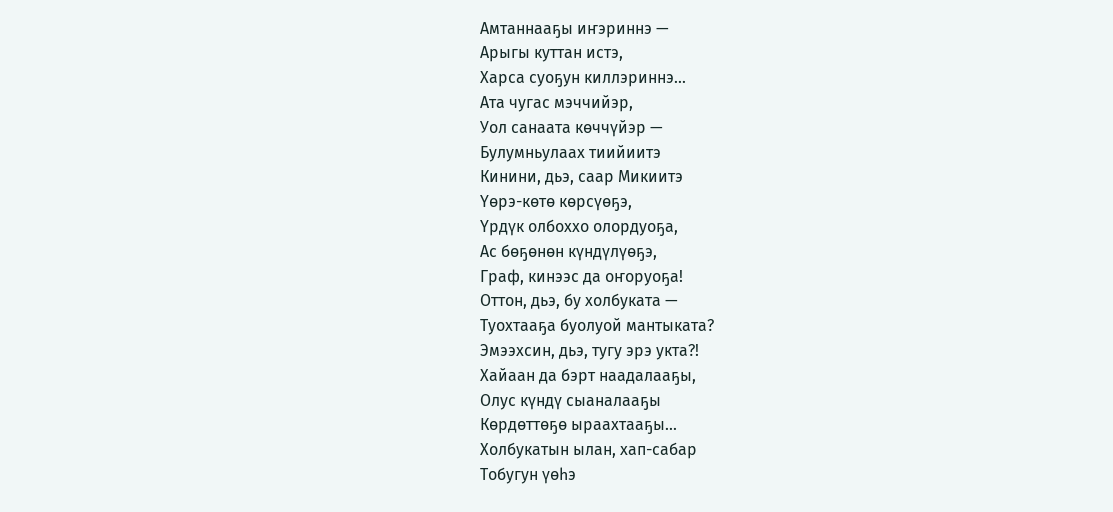Амтаннааҕы иҥэриннэ —
Арыгы куттан истэ,
Харса суоҕун киллэриннэ...
Ата чугас мэччийэр,
Уол санаата көччүйэр —
Булумньулаах тиийиитэ
Кинини, дьэ, саар Микиитэ
Үөрэ-көтө көрсүөҕэ,
Үрдүк олбоххо олордуоҕа,
Ас бөҕөнөн күндүлүөҕэ,
Граф, кинээс да оҥоруоҕа!
Оттон, дьэ, бу холбуката —
Туохтааҕа буолуой мантыката?
Эмээхсин, дьэ, тугу эрэ укта?!
Хайаан да бэрт наадалааҕы,
Олус күндү сыаналааҕы
Көрдөттөҕө ыраахтааҕы...
Холбукатын ылан, хап-сабар
Тобугун үөһэ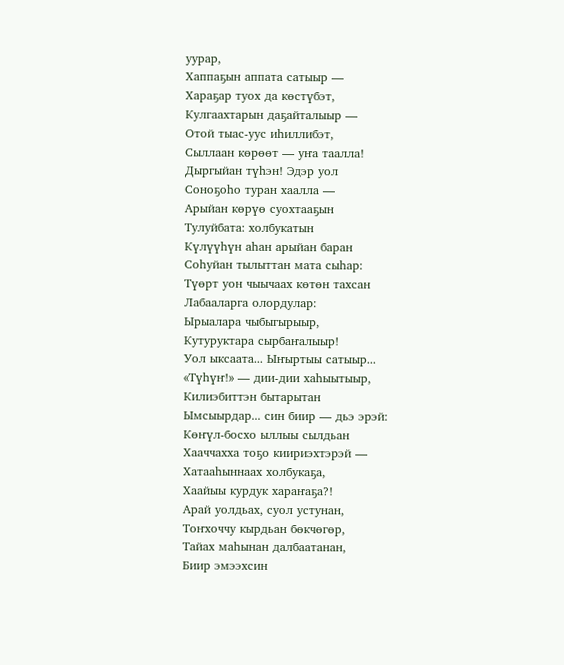уурар,
Хаппаҕын аппата сатыыр —
Хараҕар туох да көстүбэт,
Кулгаахтарын даҕайталыыр —
Отой тыас-уус иһиллибэт,
Сыллаан көрөөт — уҥа таалла!
Дыргыйан түһэн! Эдэр уол
Соноҕоһо туран хаалла —
Арыйан көрүө суохтааҕын
Тулуйбата: холбукатын
Күлүүһүн аһан арыйан баран
Соһуйан тылыттан мата сыһар:
Түөрт уон чыычаах көтөн тахсан
Лабааларга олордулар:
Ырыалара чыбыгырыыр,
Кутуруктара сырбаҥалыыр!
Уол ыксаата... Ыҥыртыы сатыыр...
«Түһүҥ!» — дии-дии хаһыытыыр,
Килиэбиттэн бытарытан
Ымсыырдар... син биир — дьэ эрэй:
Көҥүл-босхо ыллыы сылдьан
Хааччахха тоҕо киириэхтэрэй —
Хатааһыннаах холбукаҕа,
Хаайыы курдук хараҥаҕа?!
Арай уолдьах, суол устунан,
Тоҥхоччу кырдьан бөкчөгөр,
Тайах маһынан далбаатанан,
Биир эмээхсин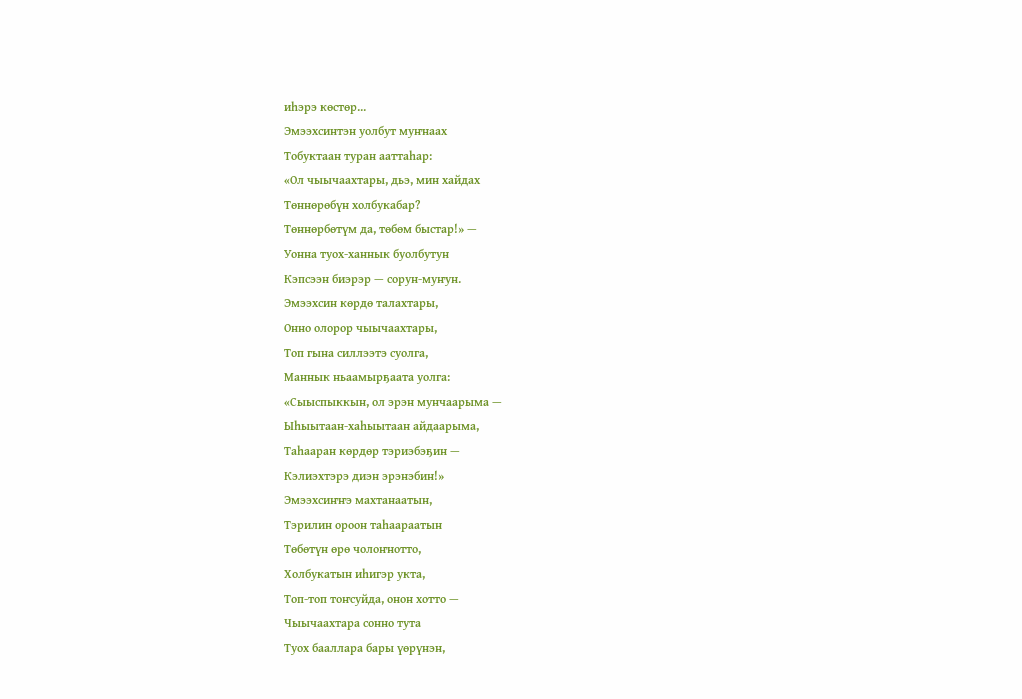иһэрэ көстөр...
Эмээхсинтэн уолбут муҥнаах
Тобуктаан туран ааттаһар:
«Ол чыычаахтары, дьэ, мин хайдах
Төннөрөбүн холбукабар?
Төннөрбөтүм да, төбөм быстар!» —
Уонна туох-ханнык буолбутун
Кэпсээн биэрэр — сорун-муҥун.
Эмээхсин көрдө талахтары,
Онно олорор чыычаахтары,
Топ гына силлээтэ суолга,
Маннык ньаамырҕаата уолга:
«Сыыспыккын, ол эрэн мунчаарыма —
Ыһыытаан-хаһыытаан айдаарыма,
Таһааран көрдөр тэриэбэҕин —
Кэлиэхтэрэ диэн эрэнэбин!»
Эмээхсиҥҥэ махтанаатын,
Тэрилин ороон таһаараатын
Төбөтүн өрө чолоҥнотто,
Холбукатын иһигэр укта,
Топ-топ тоҥсуйда, онон хотто —
Чыычаахтара сонно тута
Туох бааллара бары үөрүнэн,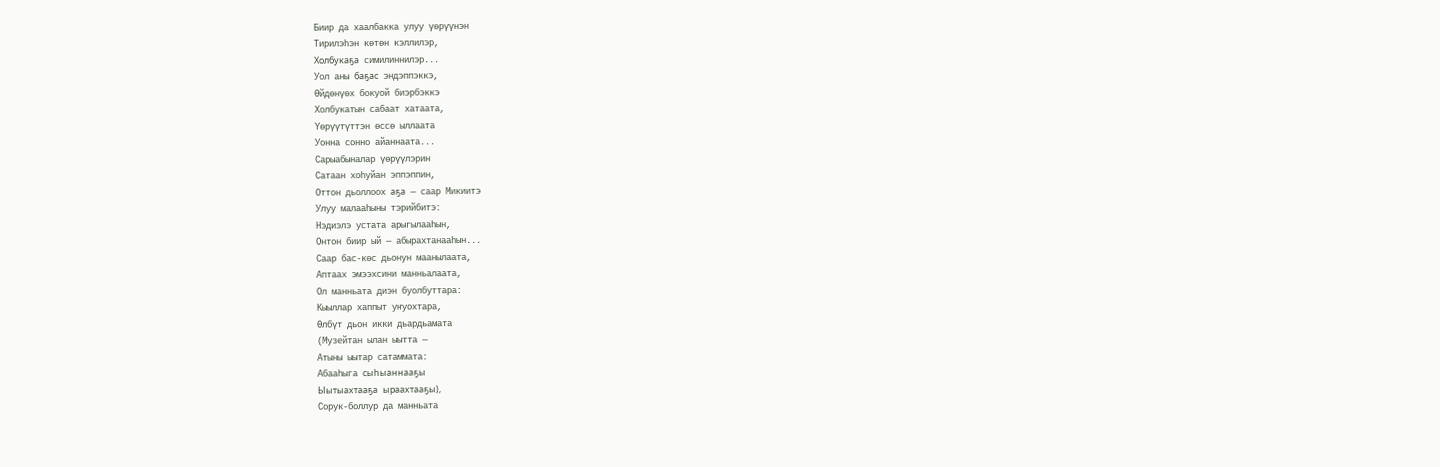Биир да хаалбакка улуу үөрүүнэн
Тирилэһэн көтөн кэллилэр,
Холбукаҕа симилиннилэр...
Уол аны баҕас эндэппэккэ,
Өйдөнүөх бокуой биэрбэккэ
Холбукатын сабаат хатаата,
Үөрүүтүттэн өссө ыллаата
Уонна сонно айаннаата...
Сарыабыналар үөрүүлэрин
Сатаан хоһуйан эппэппин,
Оттон дьоллоох аҕа — саар Микиитэ
Улуу малааһыны тэрийбитэ:
Нэдиэлэ устата арыгылааһын,
Онтон биир ый — абырахтанааһын...
Саар бас-көс дьонун маанылаата,
Аптаах эмээхсини манньалаата,
Ол манньата диэн буолбуттара:
Кыыллар хаппыт уҥуохтара,
Өлбүт дьон икки дьардьамата
(Музейтан ылан ыытта —
Атыны ыытар сатаммата:
Абааһыга сыһыаннааҕы
Ыытыахтааҕа ыраахтааҕы),
Сорук-боллур да манньата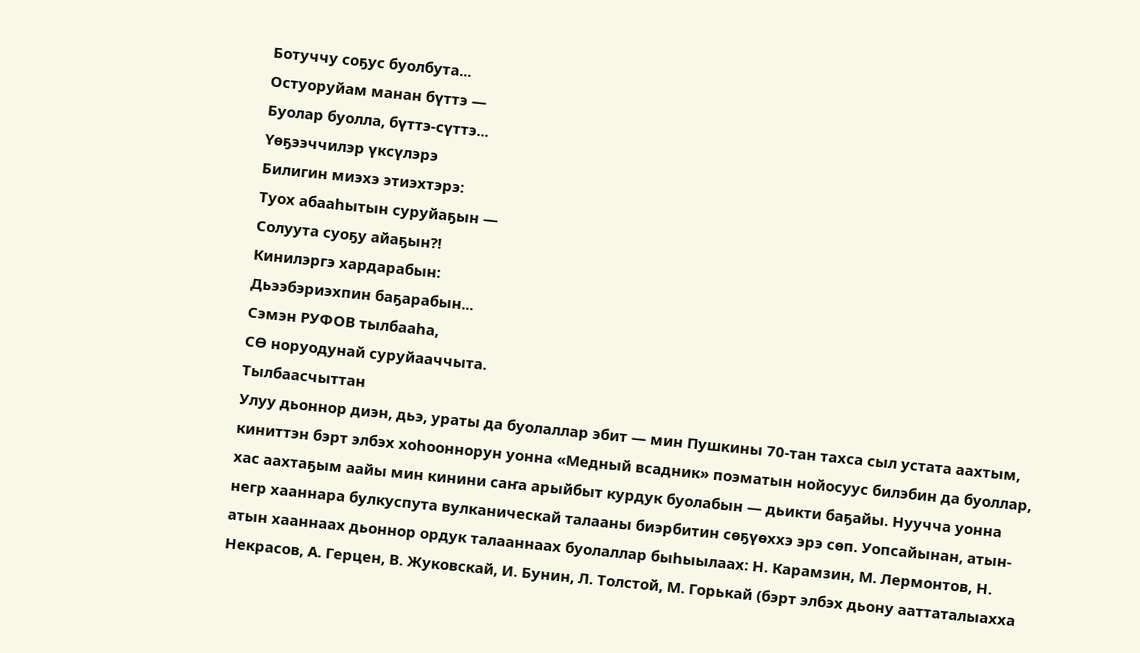Ботуччу соҕус буолбута...
Остуоруйам манан бүттэ —
Буолар буолла, бүттэ-сүттэ...
Үөҕээччилэр үксүлэрэ
Билигин миэхэ этиэхтэрэ:
Туох абааһытын суруйаҕын —
Солуута суоҕу айаҕын?!
Кинилэргэ хардарабын:
Дьээбэриэхпин баҕарабын...
Сэмэн РУФОВ тылбааһа,
СӨ норуодунай суруйааччыта.
Тылбаасчыттан
Улуу дьоннор диэн, дьэ, ураты да буолаллар эбит — мин Пушкины 70-тан тахса сыл устата аахтым, киниттэн бэрт элбэх хоһооннорун уонна «Медный всадник» поэматын нойосуус билэбин да буоллар, хас аахтаҕым аайы мин кинини саҥа арыйбыт курдук буолабын — дьикти баҕайы. Нуучча уонна негр хааннара булкуспута вулканическай талааны биэрбитин сөҕүөххэ эрэ сөп. Уопсайынан, атын-атын хааннаах дьоннор ордук талааннаах буолаллар быһыылаах: Н. Карамзин, М. Лермонтов, Н. Некрасов, А. Герцен, В. Жуковскай, И. Бунин, Л. Толстой, М. Горькай (бэрт элбэх дьону ааттаталыахха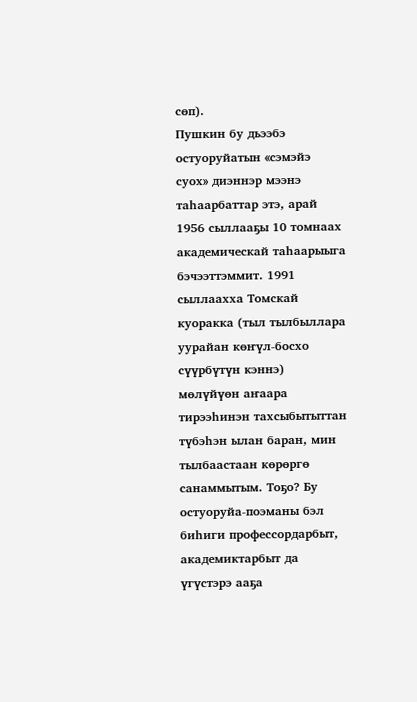сөп).
Пушкин бу дьээбэ остуоруйатын «сэмэйэ суох» диэннэр мээнэ таһаарбаттар этэ, арай 1956 сыллааҕы 10 томнаах академическай таһаарыыга бэчээттэммит. 1991 сыллаахха Томскай куоракка (тыл тылбыллара уурайан көҥүл-босхо сүүрбүтүн кэннэ) мөлүйүөн аҥаара тирээһинэн тахсыбытыттан түбэһэн ылан баран, мин тылбаастаан көрөргө санаммытым. Тоҕо? Бу остуоруйа-поэманы бэл биһиги профессордарбыт, академиктарбыт да үгүстэрэ ааҕа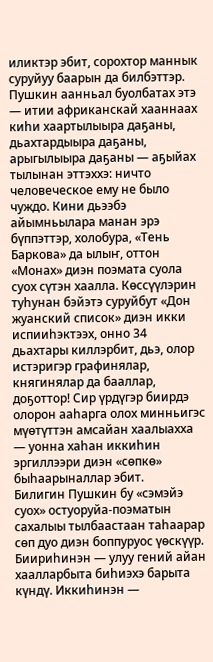иликтэр эбит, сорохтор маннык суруйуу баарын да билбэттэр. Пушкин аанньал буолбатах этэ — итии африканскай хааннаах киһи хаартылыыра даҕаны, дьахтардыыра даҕаны, арыгылыыра даҕаны — аҕыйах тылынан эттэххэ: ничто человеческое ему не было чуждо. Кини дьээбэ айымньылара манан эрэ бүппэттэр, холобура, «Тень Баркова» да ылыҥ, оттон «Монах» диэн поэмата суола суох сүтэн хаалла. Көссүүлэрин туһунан бэйэтэ суруйбут «Дон жуанский список» диэн икки испииһэктээх, онно 34 дьахтары киллэрбит, дьэ, олор истэригэр графинялар, княгинялар да бааллар, доҕоттор! Сир үрдүгэр биирдэ олорон ааһарга олох минньигэс мүөтүттэн амсайан хаалыахха — уонна хаһан иккиһин эргиллээри диэн «сөпкө» быһаарыналлар эбит.
Билигин Пушкин бу «сэмэйэ суох» остуоруйа-поэматын сахалыы тылбаастаан таһаарар сөп дуо диэн боппуруос үөскүүр. Биириһинэн — улуу гений айан хаалларбыта биһиэхэ барыта күндү. Иккиһинэн —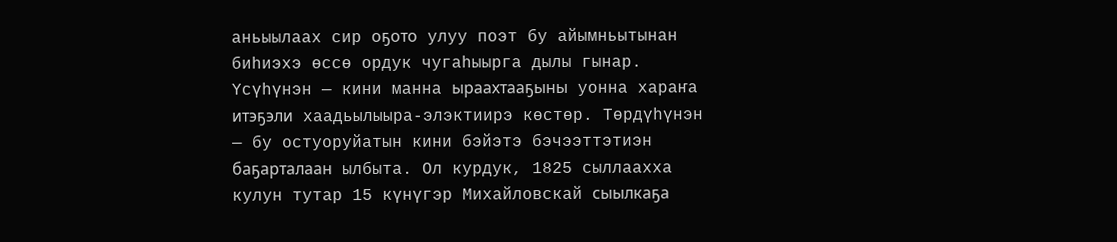аньыылаах сир оҕото улуу поэт бу айымньытынан биһиэхэ өссө ордук чугаһыырга дылы гынар. Үсүһүнэн — кини манна ыраахтааҕыны уонна хараҥа итэҕэли хаадьылыыра-элэктиирэ көстөр. Төрдүһүнэн — бу остуоруйатын кини бэйэтэ бэчээттэтиэн баҕарталаан ылбыта. Ол курдук, 1825 сыллаахха кулун тутар 15 күнүгэр Михайловскай сыылкаҕа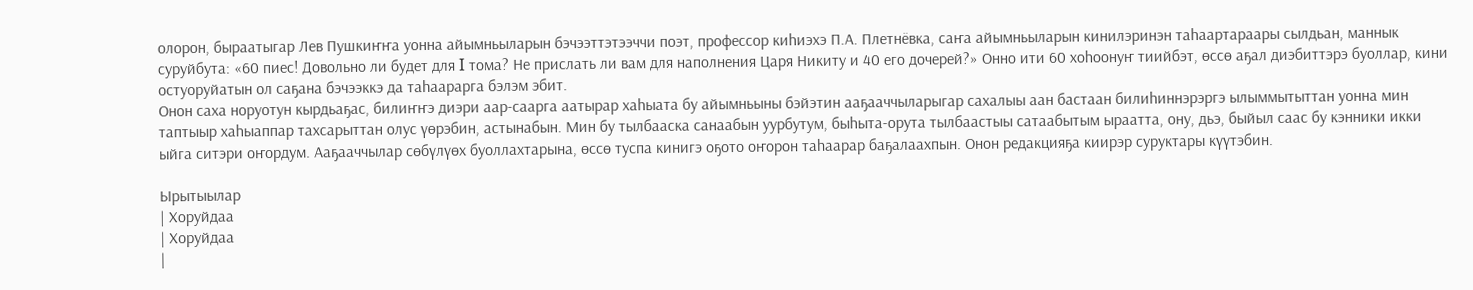олорон, быраатыгар Лев Пушкиҥҥа уонна айымньыларын бэчээттэтээччи поэт, профессор киһиэхэ П.А. Плетнёвка, саҥа айымньыларын кинилэринэн таһаартараары сылдьан, маннык суруйбута: «60 пиес! Довольно ли будет для I тома? Не прислать ли вам для наполнения Царя Никиту и 40 его дочерей?» Онно ити 60 хоһоонуҥ тиийбэт, өссө аҕал диэбиттэрэ буоллар, кини остуоруйатын ол саҕана бэчээккэ да таһаарарга бэлэм эбит.
Онон саха норуотун кырдьаҕас, билиҥҥэ диэри аар-саарга аатырар хаһыата бу айымньыны бэйэтин ааҕааччыларыгар сахалыы аан бастаан билиһиннэрэргэ ылыммытыттан уонна мин таптыыр хаһыаппар тахсарыттан олус үөрэбин, астынабын. Мин бу тылбааска санаабын уурбутум, быһыта-орута тылбаастыы сатаабытым ыраатта, ону, дьэ, быйыл саас бу кэнники икки ыйга ситэри оҥордум. Ааҕааччылар сөбүлүөх буоллахтарына, өссө туспа кинигэ оҕото оҥорон таһаарар баҕалаахпын. Онон редакцияҕа киирэр суруктары күүтэбин.

Ырытыылар
| Хоруйдаа
| Хоруйдаа
|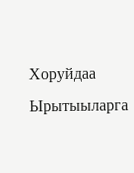Хоруйдаа
Ырытыыларга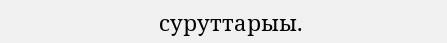суруттарыы.